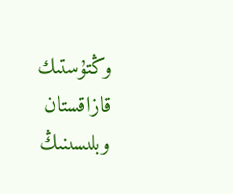وڭتۇستىك قازاقستان وبلىسىنىڭ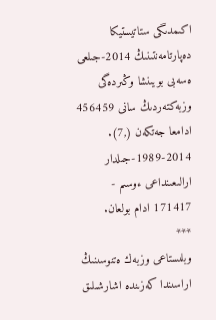اكىمدىگى ستاتيستيكا دەپارتامەنتىنىڭ 2014-جىلعى ەسەبى بويىنشا وڭىردەگى وزبەكتەردىڭ سانى 456459 ادامعا جەتكەن (,7).
1989-2014-جىلدار ارالىعىنداعى ءوسىم - 171417 ادام بولعان.
***
وبلىستاعى وزبەك ەتنوسىنىڭ اراسىندا كەزىندە اشارشىلىق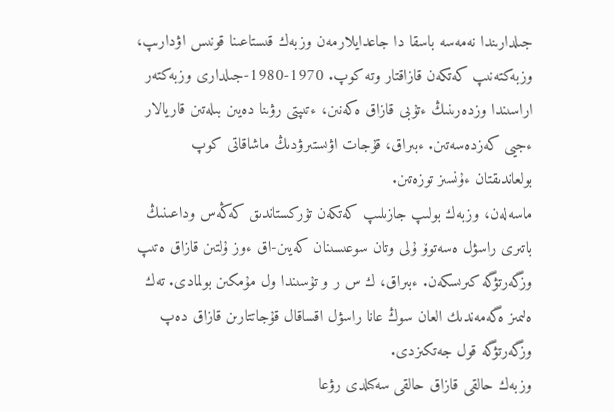جىلدارىندا نەمەسە باسقا دا جاعدايلارمەن وزبەك قىستاعىنا قونىس اۋدارىپ، وزبەكتەنىپ كەتكەن قازاقتار وتە كوپ. 1970-1980-جىلدارى وزبەكتەر اراسىندا وزدەرىنىڭ ءتۇبى قازاق ەكەنىن، ءتىپتى رۋىنا دەيىن بىلەتىن قاريالار ءجيى كەزدەسەتىن. ءبىراق، قۇجات اۋىستىرۋدىڭ ماشاقاتى كوپ بولعاندىقتان ءۇنسىز توزەتىن.
ماسەلەن، وزبەك بولىپ جازىلىپ كەتكەن تۇركستاندىق كەڭەس وداعىنىڭ باتىرى راسۋل ەسەتوۆ ۇلى وتان سوعىسىنان كەيىن-اق ءوز ۇلتىن قازاق ەتىپ وزگەرتۋگە كىرىسكەن. ءبىراق، ك س ر و تۇسىندا ول مۇمكىن بولمادى. تەك ەلىمىز ەگەمەندىك العان سوڭ عانا راسۋل اقساقال قۇجاتتارىن قازاق دەپ وزگەرتۋگە قول جەتكىزدى.
وزبەك حالقى قازاق حالقى سەكىلدى رۋعا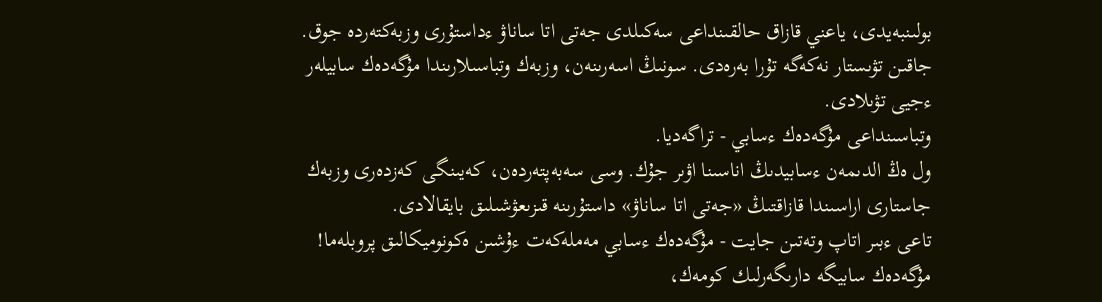بولىنبەيدى، ياعني قازاق حالقىنداعى سەكىلدى جەتى اتا ساناۋ ءداستۇرى وزبەكتەردە جوق. جاقىن تۋىستار نەكەگە تۇرا بەرەدى. سونىڭ اسەرىنەن، وزبەك وتباسىلارىندا مۇگەدەك سابيلەر ءجيى تۋىلادى.
وتباسىنداعى مۇگەدەك ءسابي - تراگەديا.
ول ەڭ الدىمەن ءسابيدىڭ اناسىنا اۋىر جۇك. وسى سەبەپتەردەن، كەيىنگى كەزدەرى وزبەك جاستارى اراسىندا قازاقتىڭ «جەتى اتا ساناۋ» داستۇرىنە قىزىعۋشىلىق بايقالادى.
تاعى ءبىر اتاپ وتەتىن جايت - مۇگەدەك ءسابي مەملەكەت ءۇشىن ەكونوميكالىق پروبلەما! مۇگەدەك سابيگە دارىگەرلىك كومەك،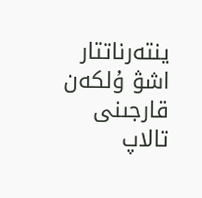ينتەرناتتار اشۋ ۇلكەن قارجىنى تالاپ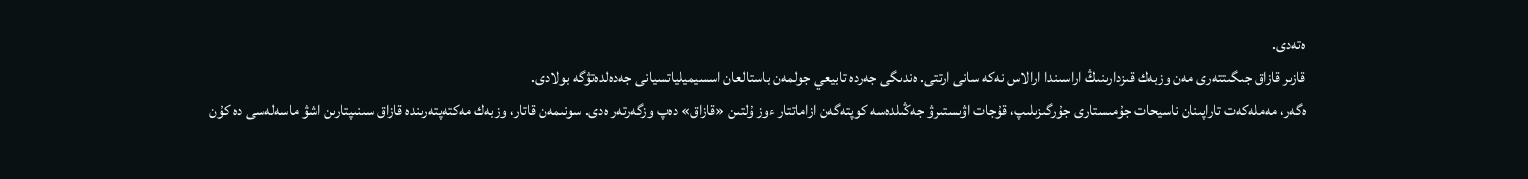ەتەدى.
قازىر قازاق جىگىتتەرى مەن وزبەك قىزدارىنىڭ اراسىندا ارالاس نەكە سانى ارتتى. ەندىگى جەردە تابيعي جولمەن باستالعان اسسيميلياتسيانى جەدەلدەتۋگە بولادى.
ەگەر، مەملەكەت تاراپىنان ناسيحات جۇمىستارى جۇرگىزىلىپ، قۇجات اۋىستىرۋ جەڭىلدەسە كوپتەگەن ازاماتتار ءوز ۇلتىن «قازاق» دەپ وزگەرتەر ەدى. سونىمەن قاتار، وزبەك مەكتەپتەرىندە قازاق سىنىپتارىن اشۋ ماسەلەسى دە كۇن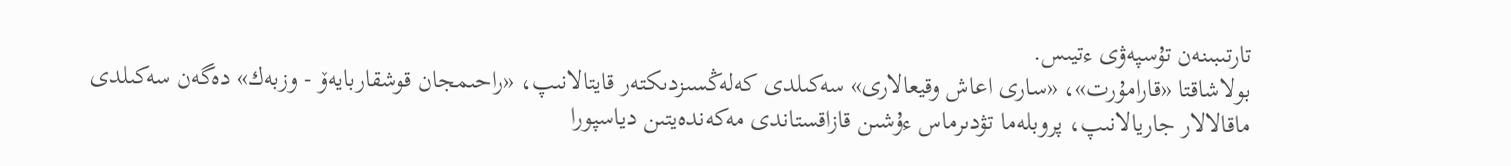تارتىبىنەن تۇسپەۋى ءتيىس.
بولاشاقتا «قارامۇرت»، «سارى اعاش وقيعالارى» سەكىلدى كەلەڭسىزدىكتەر قايتالانىپ، «راحىمجان قوشقاربايەۆ - وزبەك» دەگەن سەكىلدى ماقالالار جاريالانىپ، پروبلەما تۋدىرماس ءۇشىن قازاقستاندى مەكەندەيتىن دياسپورا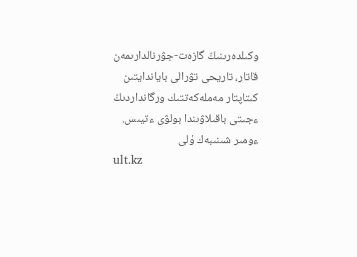وكىلدەرىنىڭ گازەت-جۋرنالدارىمەن قاتار، تاريحى تۋرالى باياندايتىن كىتاپتار مەملەكەتتىك ورگانداردىڭ ءجىتى باقىلاۋىندا بولۋى ءتيىس.
ءومىر شىنىبەك ۇلى
ult.kz